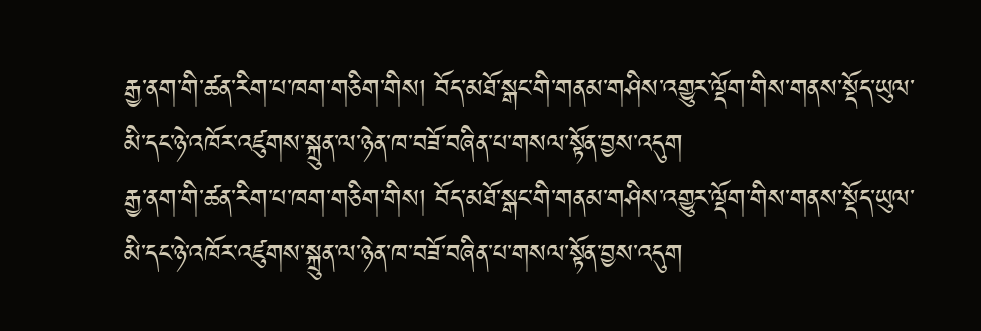རྒྱ་ནག་གི་ཚན་རིག་པ་ཁག་གཅིག་གིས། བོད་མཐོ་སྒང་གི་གནམ་གཤིས་འགྱུར་ལྡོག་གིས་གནས་སྡོད་ཡུལ་མི་དང་ཉེ་འཁོར་འཛུགས་སྐྲུན་ལ་ཉེན་ཁ་བཟོ་བཞིན་པ་གསལ་སྟོན་བྱས་འདུག
རྒྱ་ནག་གི་ཚན་རིག་པ་ཁག་གཅིག་གིས། བོད་མཐོ་སྒང་གི་གནམ་གཤིས་འགྱུར་ལྡོག་གིས་གནས་སྡོད་ཡུལ་མི་དང་ཉེ་འཁོར་འཛུགས་སྐྲུན་ལ་ཉེན་ཁ་བཟོ་བཞིན་པ་གསལ་སྟོན་བྱས་འདུག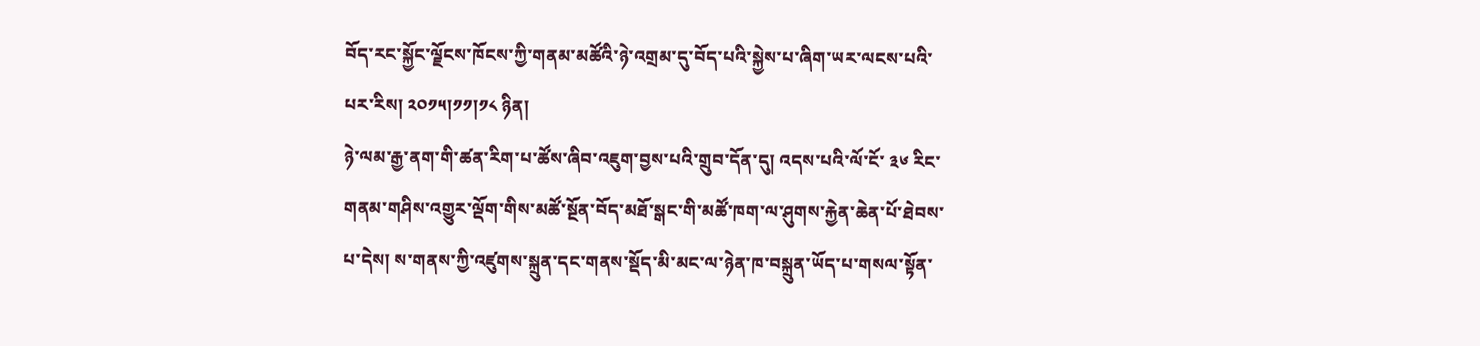བོད་རང་སྐྱོང་ལྗོངས་ཁོངས་ཀྱི་གནམ་མཚོའི་ཉེ་འགྲམ་དུ་བོད་པའི་སྐྱེས་པ་ཞིག་ཡར་ལངས་པའི་པར་རིས། ༢༠༡༥།༡༡།༡༨ ཉིན།
ཉེ་ལམ་རྒྱ་ནག་གི་ཚན་རིག་པ་ཚོས་ཞིབ་འཇུག་བྱས་པའི་གྲུབ་དོན་དུ། འདས་པའི་ལོ་ངོ་ ༣༦ རིང་གནམ་གཤིས་འགྱུར་ལྡོག་གིས་མཚོ་སྔོན་བོད་མཐོ་སྒང་གི་མཚོ་ཁག་ལ་ཤུགས་རྐྱེན་ཆེན་པོ་ཐེབས་པ་དེས། ས་གནས་ཀྱི་འཛུགས་སྐྲུན་དང་གནས་སྡོད་མི་མང་ལ་ཉེན་ཁ་བསྐྲུན་ཡོད་པ་གསལ་སྟོན་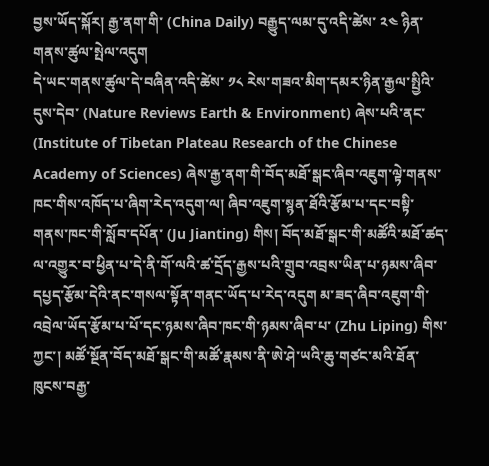བྱས་ཡོད་སྐོར། རྒྱ་ནག་གི་ (China Daily) བརྒྱུད་ལམ་དུ་འདི་ཚེས་ ༢༤ ཉིན་གནས་ཚུལ་སྤེལ་འདུག
དེ་ཡང་གནས་ཚུལ་དེ་བཞིན་འདི་ཚེས་ ༡༨ རེས་གཟའ་མིག་དམར་ཉིན་རྒྱལ་སྤྱིའི་དུས་དེབ་ (Nature Reviews Earth & Environment) ཞེས་པའི་ནང་ (Institute of Tibetan Plateau Research of the Chinese Academy of Sciences) ཞེས་རྒྱ་ནག་གི་བོད་མཐོ་སྒང་ཞིབ་འཇུག་ལྟེ་གནས་ཁང་གིས་འཁོད་པ་ཞིག་རེད་འདུག་ལ། ཞིབ་འཇུག་སྙན་ཐོའི་རྩོམ་པ་དང་བསྟི་གནས་ཁང་གི་སློབ་དཔོན་ (Ju Jianting) གིས། བོད་མཐོ་སྒང་གི་མཚོའི་མཐོ་ཚད་ལ་འགྱུར་བ་ཕྱིན་པ་དེ་ནི་གོ་ལའི་ཚ་དྲོད་རྒྱས་པའི་གྲུབ་འབྲས་ཡིན་པ་ཉམས་ཞིབ་དཔྱད་རྩོམ་དེའི་ནང་གསལ་སྟོན་གནང་ཡོད་པ་རེད་འདུག མ་ཟད་ཞིབ་འཇུག་གི་འབྲེལ་ཡོད་རྩོམ་པ་པོ་དང་ཉམས་ཞིབ་ཁང་གི་ཉམས་ཞིབ་པ་ (Zhu Liping) གིས་ཀྱང་། མཚོ་སྔོན་བོད་མཐོ་སྒང་གི་མཚོ་རྣམས་ནི་ཨེ་ཤེ་ཡའི་ཆུ་གཙང་མའི་ཐོན་ཁུངས་བརྒྱ་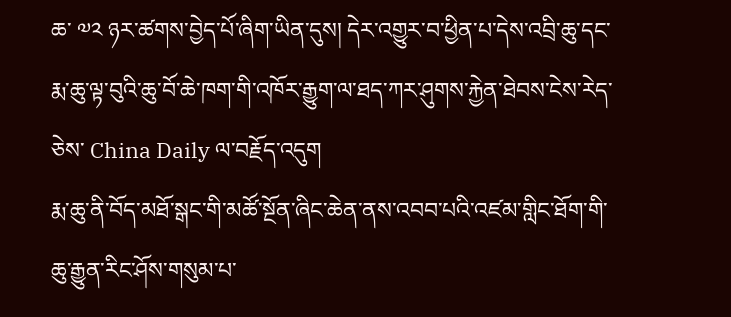ཆ་ ༧༢ ཉར་ཚགས་བྱེད་པོ་ཞིག་ཡིན་དུས། དེར་འགྱུར་བ་ཕྱིན་པ་དེས་འབྲི་ཆུ་དང་རྨ་ཆུ་ལྟ་བུའི་ཆུ་བོ་ཆེ་ཁག་གི་འཁོར་རྒྱུག་ལ་ཐད་ཀར་ཤུགས་རྐྱེན་ཐེབས་ངེས་རེད་ཅེས་ China Daily ལ་བརྗོད་འདུག
རྨ་ཆུ་ནི་བོད་མཐོ་སྒང་གི་མཚོ་སྔོན་ཞིང་ཆེན་ནས་འབབ་པའི་འཛམ་གླིང་ཐོག་གི་ཆུ་རྒྱུན་རིང་ཤོས་གསུམ་པ་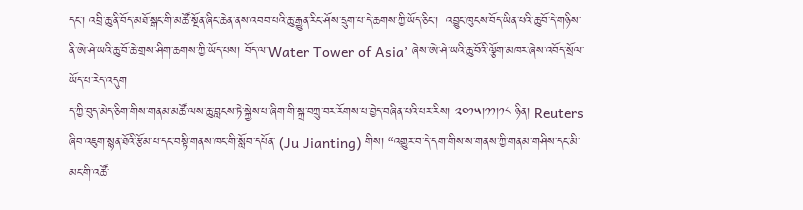དང་། འབྲི་ཆུ་ནི་བོད་མཐོ་སྒང་གི་མཚོ་སྔོན་ཞིང་ཆེན་ནས་འབབ་པའི་ཆུ་རྒྱུན་རིང་ཤོས་དྲུག་པ་དེ་ཆགས་ཀྱི་ཡོད་ཅིང་།  འབྱུང་ཁུངས་བོད་ཡིན་པའི་ཆུ་བོ་དེ་གཉིས་ནི་ཨེ་ཤེ་ཡའི་ཆུ་བོ་ཆེ་གྲས་ཤིག་ཆགས་ཀྱི་ཡོད་པས། བོད་ལ་Water Tower of Asia’ ཞེས་ཨེ་ཤེ་ཡའི་ཆུ་བོའི་ལྕོག་མཁར་ཞེས་འབོད་སྲོལ་ཡོད་པ་རེད་འདུག
ད་ཀྱི་བུད་མེད་ཅིག་གིས་གནམ་མཚོ་ལས་ཆུ་བླངས་ཏེ་སྐྱེས་པ་ཞིག་གི་སྐྲ་བཀྲུ་བར་རོགས་པ་བྱེད་བཞིན་པའི་པར་རིས། ༢༠༡༥།༡༡།༡༨ ཉིན། Reuters
ཞིབ་འཇུག་སྙན་ཐོའི་རྩོམ་པ་དང་བསྟི་གནས་ཁང་གི་སློབ་དཔོན་ (Ju Jianting) གིས། “འགྱུར་བ་དེ་དག་གིས་ས་གནས་ཀྱི་གནམ་གཤིས་དང་མི་མང་གི་འཚོ་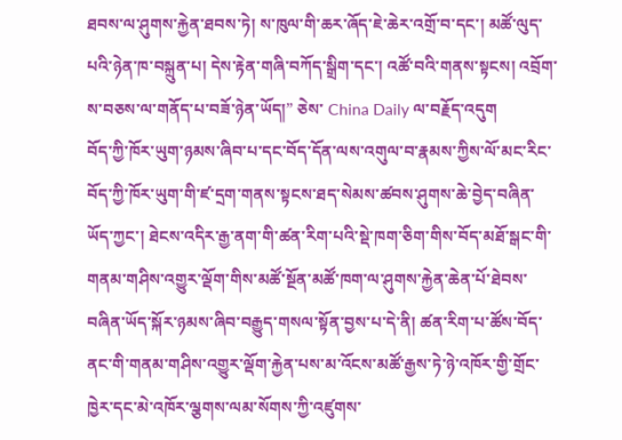ཐབས་ལ་ཤུགས་རྐྱེན་ཐབས་ཏེ། ས་ཁུལ་གི་ཆར་ཞོད་ཇེ་ཆེར་འགྲོ་བ་དང་། མཚོ་ལུད་པའི་ཉེན་ཁ་བསྐྲུན་པ། དེས་རྟེན་གཞི་བཀོད་སྒྲིག་དང་། འཚོ་བའི་གནས་སྟངས། འབྲོག་ས་བཅས་ལ་གནོད་པ་བཟོ་ཉེན་ཡོད།” ཅེས་ China Daily ལ་བརྗོད་འདུག
བོད་ཀྱི་ཁོར་ཡུག་ཉམས་ཞིབ་པ་དང་བོད་དོན་ལས་འགུལ་བ་རྣམས་ཀྱིས་ལོ་མང་རིང་བོད་ཀྱི་ཁོར་ཡུག་གི་ཛ་དྲག་གནས་སྟངས་ཐད་སེམས་ཚབས་ཤུགས་ཆེ་བྱེད་བཞིན་ཡོད་ཀྱང་། ཐེངས་འདིར་རྒྱ་ནག་གི་ཚན་རིག་པའི་སྡེ་ཁག་ཅིག་གིས་བོད་མཐོ་སྒང་གི་གནམ་གཤིས་འགྱུར་ལྡོག་གིས་མཚོ་སྔོན་མཚོ་ཁག་ལ་ཤུགས་རྐྱེན་ཆེན་པོ་ཐེབས་བཞིན་ཡོད་སྐོར་ཉམས་ཞིབ་བརྒྱུད་གསལ་སྟོན་བྱས་པ་དེ་ནི། ཚན་རིག་པ་ཚོས་བོད་ནང་གི་གནམ་གཤིས་འགྱུར་ལྡོག་རྐྱེན་པས་མ་འོངས་མཚོ་རྒྱས་ཏེ་ཉེ་འཁོར་གྱི་གྲོང་ཁྱེར་དང་མེ་འཁོར་ལྕགས་ལམ་སོགས་ཀྱི་འཛུགས་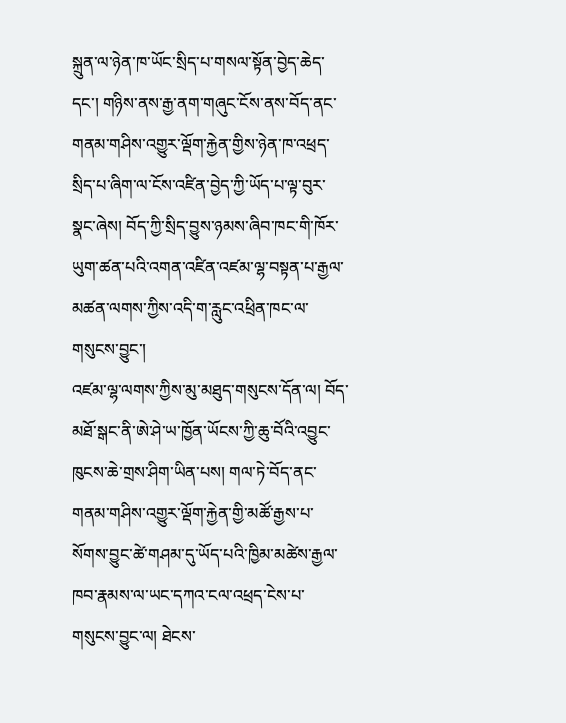སྐྲུན་ལ་ཉེན་ཁ་ཡོང་སྲིད་པ་གསལ་སྟོན་བྱེད་ཆེད་དང་། གཉིས་ནས་རྒྱ་ནག་གཞུང་ངོས་ནས་བོད་ནང་གནམ་གཤིས་འགྱུར་ལྡོག་རྐྱེན་གྱིས་ཉེན་ཁ་འཕྲད་སྲིད་པ་ཞིག་ལ་ངོས་འཛིན་བྱེད་ཀྱི་ཡོད་པ་ལྟ་བུར་སྣང་ཞེས། བོད་ཀྱི་སྲིད་བྱུས་ཉམས་ཞིབ་ཁང་གི་ཁོར་ཡུག་ཚན་པའི་འགན་འཛིན་འཛམ་ལྷ་བསྟན་པ་རྒྱལ་མཚན་ལགས་ཀྱིས་འདི་ག་རླུང་འཕྲིན་ཁང་ལ་གསུངས་བྱུང་།
འཛམ་ལྷ་ལགས་ཀྱིས་མུ་མཐུད་གསུངས་དོན་ལ། བོད་མཐོ་སྒང་ནི་ཨེ་ཤེ་ཡ་ཁྱོན་ཡོངས་ཀྱི་ཆུ་བོའི་འབྱུང་ཁུངས་ཆེ་གྲས་ཤིག་ཡིན་པས། གལ་ཏེ་བོད་ནང་གནམ་གཤིས་འགྱུར་ལྡོག་རྐྱེན་གྱི་མཚོ་རྒྱས་པ་སོགས་བྱུང་ཚེ་གཤམ་དུ་ཡོད་པའི་ཁྱིམ་མཚེས་རྒྱལ་ཁབ་རྣམས་ལ་ཡང་དཀའ་ངལ་འཕྲད་ངེས་པ་གསུངས་བྱུང་ལ། ཐེངས་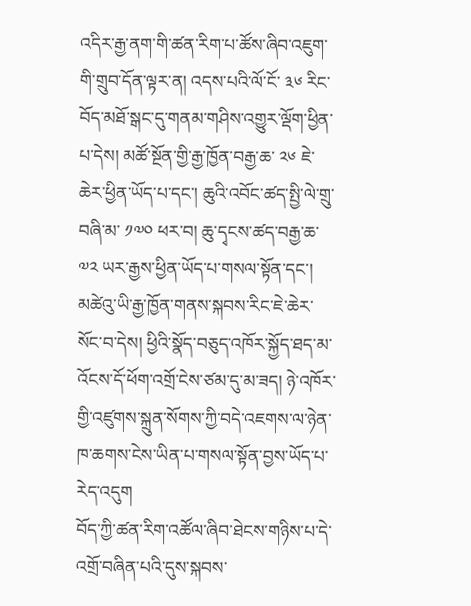འདིར་རྒྱ་ནག་གི་ཚན་རིག་པ་ཚོས་ཞིབ་འཇུག་གི་གྲུབ་དོན་ལྟར་ན། འདས་པའི་ལོ་ངོ་ ༣༦ རིང་བོད་མཐོ་སྒང་དུ་གནམ་གཤིས་འགྱུར་ལྡོག་ཕྱིན་པ་དེས། མཚོ་སྔོན་གྱི་རྒྱ་ཁྱོན་བརྒྱ་ཆ་ ༢༦ ཇེ་ཆེར་ཕྱིན་ཡོད་པ་དང་། ཆུའི་འབོང་ཚད་སྤྱི་ལེ་གྲུ་བཞི་མ་ ༡༧༠ ཕར་བ། ཆུ་དྭངས་ཚད་བརྒྱ་ཆ་ ༧༢ ཡར་རྒྱས་ཕྱིན་ཡོད་པ་གསལ་སྟོན་དང་། མཚེའུ་ཡི་རྒྱ་ཁྱོན་གནས་སྐབས་རིང་ཇེ་ཆེར་སོང་བ་དེས། ཕྱིའི་སྣོད་བཅུད་འཁོར་སྐྱོད་ཐད་མ་འོངས་དོ་ཕོག་འགྲོ་ངེས་ཙམ་དུ་མ་ཟད། ཉེ་འཁོར་གྱི་འཛུགས་སྐྲུན་སོགས་ཀྱི་བདེ་འཇགས་ལ་ཉེན་ཁ་ཆགས་ངེས་ཡིན་པ་གསལ་སྟོན་བྱས་ཡོད་པ་རེད་འདུག
བོད་ཀྱི་ཚན་རིག་འཚོལ་ཞིབ་ཐེངས་གཉིས་པ་དེ་འགྲོ་བཞིན་པའི་དུས་སྐབས་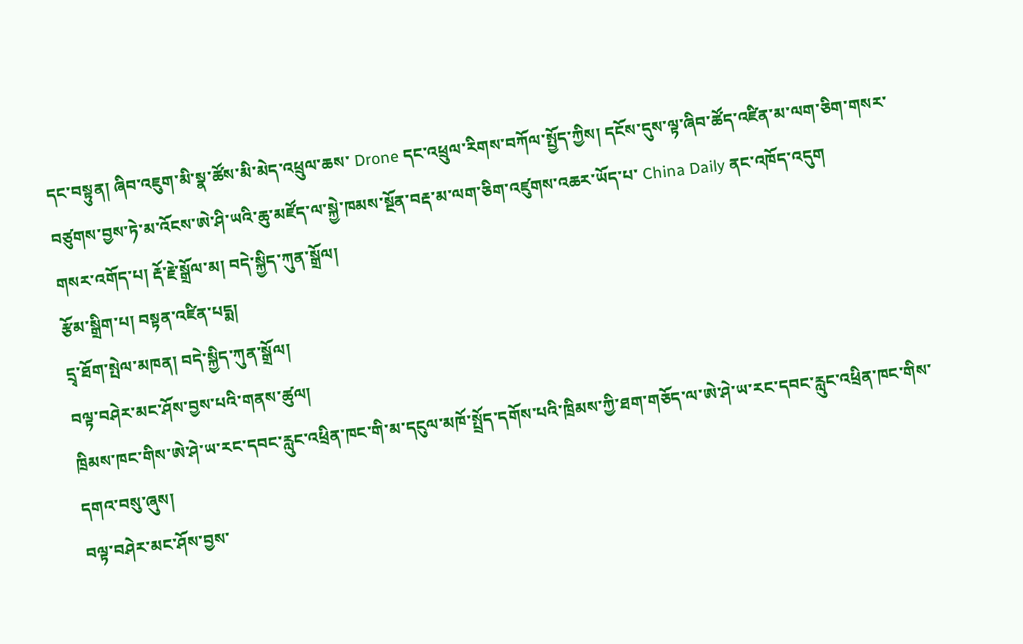དང་བསྟུན། ཞིབ་འཇུག་མི་སྣ་ཚོས་མི་མེད་འཕྲུལ་ཆས་ Drone དང་འཕྲུལ་རིགས་བཀོལ་སྤྱོད་ཀྱིས། དངོས་དུས་ལྟ་ཞིབ་ཚོད་འཛིན་མ་ལག་ཅིག་གསར་བཙུགས་བྱས་ཏེ་མ་འོངས་ཨེ་ཤི་ཡའི་ཆུ་མཛོད་ལ་སྐྱེ་ཁམས་སྔོན་བརྡ་མ་ལག་ཅིག་འཛུགས་འཆར་ཡོད་པ་ China Daily ནང་འཁོད་འདུག
གསར་འགོད་པ། རྡོ་རྗེ་སྒྲོལ་མ། བདེ་སྐྱིད་ཀུན་སྒྲོལ།
རྩོམ་སྒྲིག་པ། བསྟན་འཛིན་པདྨ།
དྲྭ་ཐོག་སྤེལ་མཁན། བདེ་སྐྱིད་ཀུན་སྒྲོལ།
བལྟ་བཤེར་མང་ཤོས་བྱས་པའི་གནས་ཚུལ།
ཁྲིམས་ཁང་གིས་ཨེ་ཤེ་ཡ་རང་དབང་རླུང་འཕྲིན་ཁང་གི་མ་དངུལ་མཁོ་སྤྲོད་དགོས་པའི་ཁྲིམས་ཀྱི་ཐག་གཅོད་ལ་ཨེ་ཤེ་ཡ་རང་དབང་རླུང་འཕྲིན་ཁང་གིས་དགའ་བསུ་ཞུས།
བལྟ་བཤེར་མང་ཤོས་བྱས་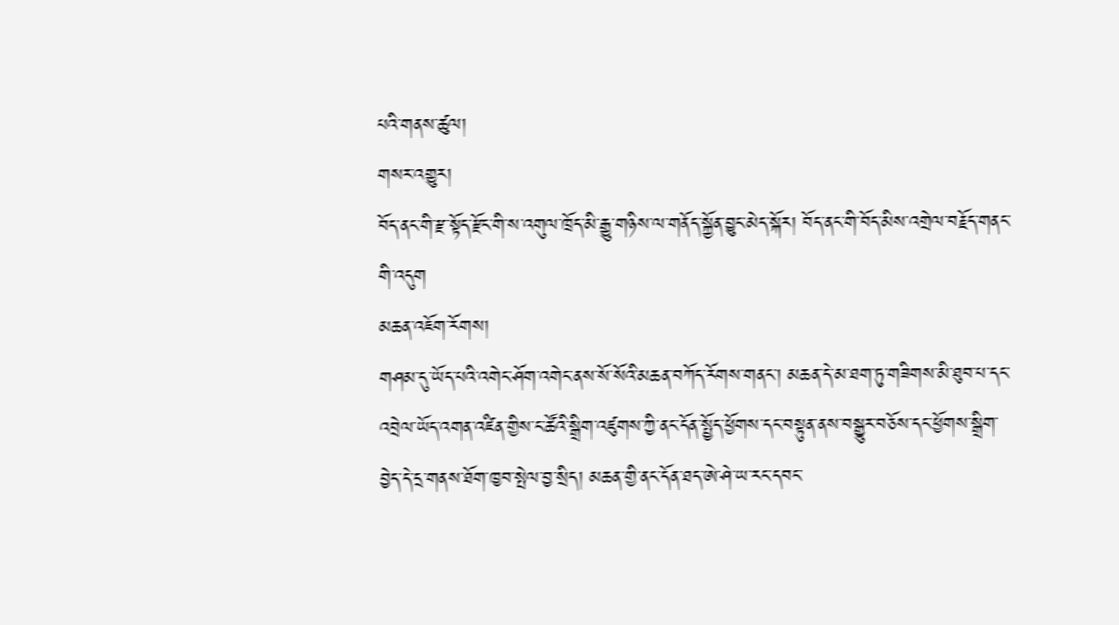པའི་གནས་ཚུལ།
གསར་འགྱུར།
བོད་ནང་གི་རྫ་སྟོད་རྫོང་གི་ས་འགུལ་ཁྲོད་མི་རྒྱུ་གཉིས་ལ་གནོད་སྐྱོན་བྱུང་མེད་སྐོར། བོད་ནང་གི་བོད་མིས་འགྲེལ་བརྗོད་གནང་གི་འདུག
མཆན་འཇོག་རོགས།
གཤམ་དུ་ཡོད་པའི་འགེང་ཤོག་འགེང་ནས་སོ་སོའི་མཆན་བཀོད་རོགས་གནང་། མཆན་དེ་མ་ཐག་ཏུ་གཟིགས་མི་ཐུབ་པ་དང་འབྲེལ་ཡོད་འགན་འཛིན་གྱིས་ང་ཚོའི་སྒྲིག་འཛུགས་ཀྱི་ནང་དོན་སྤྱོད་ཕྱོགས་དང་བསྟུན་ནས་བསྒྱུར་བཅོས་དང་ཕྱོགས་སྒྲིག་བྱེད་དེ་དྲ་གནས་ཐོག་ཁྱབ་སྤེལ་བྱ་སྲིད། མཆན་གྱི་ནང་དོན་ཐད་ཨེ་ཤེ་ཡ་རང་དབང་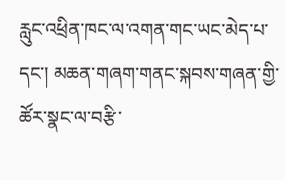རླུང་འཕྲིན་ཁང་ལ་འགན་གང་ཡང་མེད་པ་དང་། མཆན་གཞག་གནང་སྐབས་གཞན་གྱི་ཚོར་སྣང་ལ་བརྩི་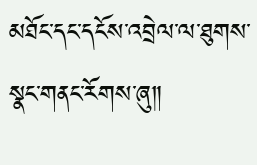མཐོང་དང་དངོས་འབྲེལ་ལ་ཐུགས་སྣང་གནང་རོགས་ཞུ༎